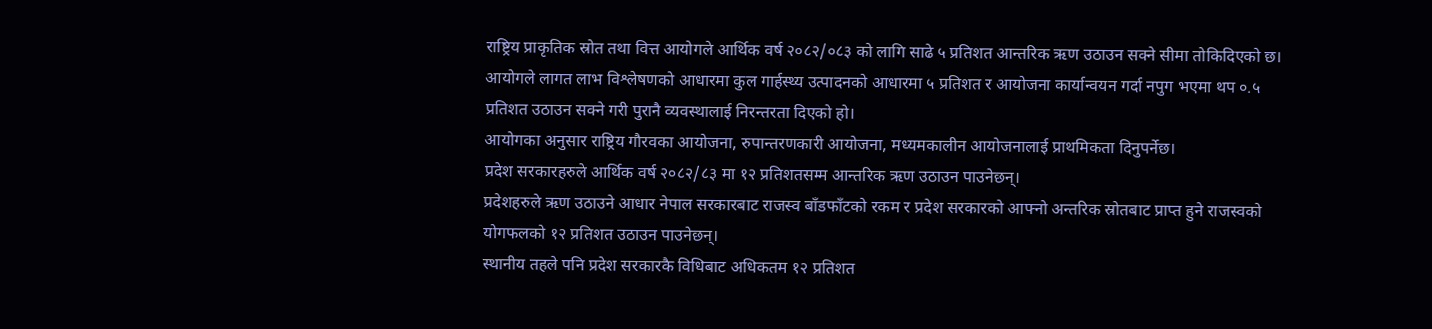राष्ट्रिय प्राकृतिक स्रोत तथा वित्त आयोगले आर्थिक वर्ष २०८२/०८३ को लागि साढे ५ प्रतिशत आन्तरिक ऋण उठाउन सक्ने सीमा तोकिदिएको छ।
आयोगले लागत लाभ विश्लेषणको आधारमा कुल गार्हस्थ्य उत्पादनको आधारमा ५ प्रतिशत र आयोजना कार्यान्वयन गर्दा नपुग भएमा थप ०.५ प्रतिशत उठाउन सक्ने गरी पुरानै व्यवस्थालाई निरन्तरता दिएको हो।
आयोगका अनुसार राष्ट्रिय गौरवका आयोजना, रुपान्तरणकारी आयोजना, मध्यमकालीन आयोजनालाई प्राथमिकता दिनुपर्नेछ।
प्रदेश सरकारहरुले आर्थिक वर्ष २०८२/८३ मा १२ प्रतिशतसम्म आन्तरिक ऋण उठाउन पाउनेछन्।
प्रदेशहरुले ऋण उठाउने आधार नेपाल सरकारबाट राजस्व बाँडफाँटको रकम र प्रदेश सरकारको आफ्नो अन्तरिक स्रोतबाट प्राप्त हुने राजस्वको योगफलको १२ प्रतिशत उठाउन पाउनेछन्।
स्थानीय तहले पनि प्रदेश सरकारकै विधिबाट अधिकतम १२ प्रतिशत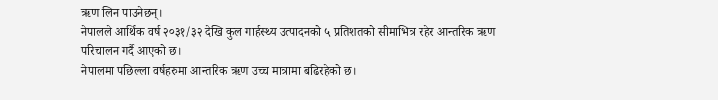ऋण लिन पाउनेछन्।
नेपालले आर्थिक वर्ष २०३१/३२ देखि कुल गार्हस्थ्य उत्पादनको ५ प्रतिशतको सीमाभित्र रहेर आन्तरिक ऋण परिचालन गर्दै आएको छ।
नेपालमा पछिल्ला वर्षहरुमा आन्तरिक ऋण उच्च मात्रामा बढिरहेको छ।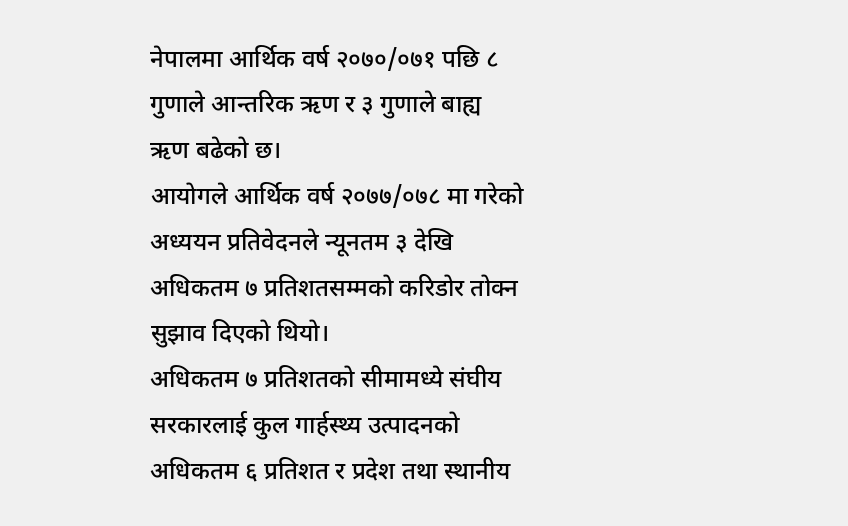नेपालमा आर्थिक वर्ष २०७०/०७१ पछि ८ गुणाले आन्तरिक ऋण र ३ गुणाले बाह्य ऋण बढेको छ।
आयोगले आर्थिक वर्ष २०७७/०७८ मा गरेको अध्ययन प्रतिवेदनले न्यूनतम ३ देखि अधिकतम ७ प्रतिशतसम्मको करिडोर तोक्न सुझाव दिएको थियो।
अधिकतम ७ प्रतिशतको सीमामध्ये संघीय सरकारलाई कुल गार्हस्थ्य उत्पादनको अधिकतम ६ प्रतिशत र प्रदेश तथा स्थानीय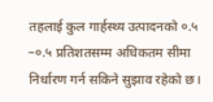तहलाई कुल गार्हस्थ्य उत्पादनको ०.५ –०.५ प्रतिशतसम्म अधिकतम सीमा निर्धारण गर्न सकिने सुझाव रहेको छ।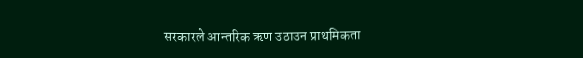सरकारले आन्तरिक ऋण उठाउन प्राथमिकता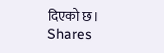दिएको छ।
Shares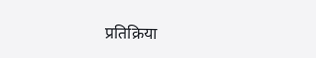प्रतिक्रिया